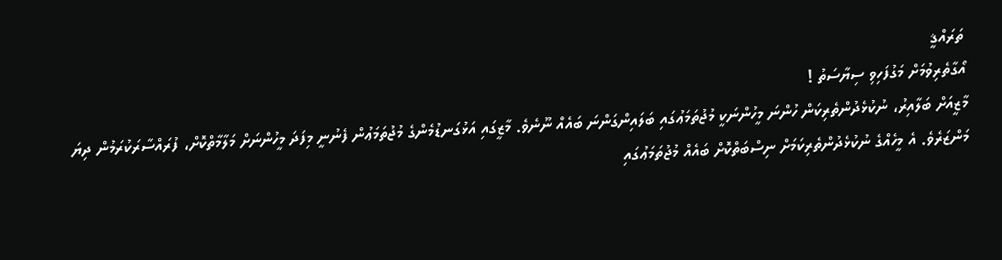ތަރައްޤީ
އޯގާތެރިވުމަށް މަގުފަހިވި ސިޔާސަތު !
މާޒީއަށް ބަލާއިރު، ނުކުޅެދުންތެރިކަން ހުންނަ މީހުންނަކީ މުޖުތަމަޢުގައި ބަލައިންގަންނަ ބައެއް ނޫނެވެ. މާޒީގައި އަޅުގަނޑުމެންގެ މުޖުތަމަޢުން ފެނުނީ މިފަދަ މީހުންނަށް މަލާމާތްކޮށް، ފުރައްސާރަކުރަމުން ދިޔަ މަންޒަރެވެ. އެ މީހެއްގެ ނުކުޅެދުންތެރިކަމަށް ނިސްބަތްކޮށް ބައެއް މުޖުތަމަޢުގައި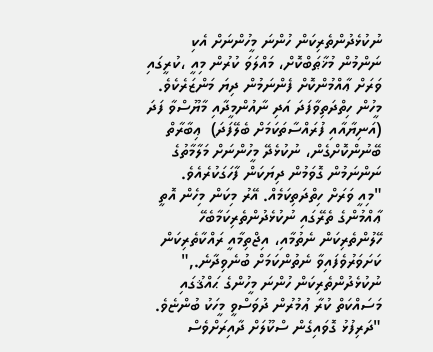ނުކުޅެދުންތެރިކަން ހުންނަ މީހުންނަށް އެކި ނަންމުން މުޚާޠަބްކޮށް، މައްލަވަ ކުރުން މިއީ ،ކުރީގައި ވަރަށް ޢާއްމުންކޮށް ފެންނަމުން ދިޔަ މަންޒަރެކެވެ.
މީހުން ހިތްދަތިވާފަދަ އަދި ނާއުންމީދާއި މާޔޫސްވާ ފަދަ (އަނިޔާއާއި ފުރައްސާތަކަމަށް ބެލޭފަދަ)  ޢިބާރާތް ބޭނުންކޮށްގެން، ނުކުޅެދޭ މީހުންނަށް މަލާމާތުގެ ނަންނަމުން ގޮވަމުން ދިޔަކަން ފާހަގަކުރެއެވެ.
"މިއީ ވަރަށް ހިތްދަތިކަމެއް. އޭރު މިކަން މިހެން އޮތީ ޢާއްމުންގެ ތެރޭގައި ނުކުޅެދުންތެރިކަމާބެހޭ ހޭލުންތެރިކަން ނެތުމާއި، އިޖްތިމާއީ ރައްކާތެރިކަން ކަށަވަރުވެފައިވާ ނެތުންކަމަށް ބުނެވިދާނެ.," ނުކުޅެދުންތެރިކަން ހުންނަ މީހުންގެ ޙައްޤުގައި މަސައްކަތް ކުރާ ޢުމުރުން ދުވަސްވީ މީހަކު ބުންޏެވެ.
"ދަރިފުޅު ގޮވައިގެން ސްކޫލަށް ދާއިރަށްވެސް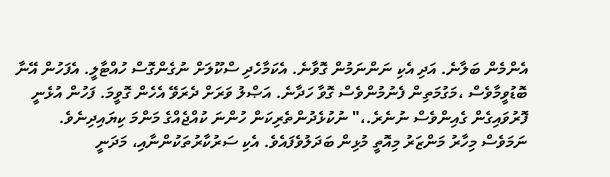އެންމެން ބަލާނެ. އަދި އެކި ނަންނަމުން ގޮވާނެ. އެކަމާހެދި ސްކޫލަށް ނުގެންގޮސް ހުއްޓާލީ. އެފަހުން އޭނާ ބޮޑުވީމާވެސް ،މަގުމަތިން ފެނުމުންވެސް ގޮވާ ހަދާނެ. އަޞްލު ވަރަށް ދެރަވޭ އެހެން ގޮވީމަ. ފަހުން އުޅެނީ ފޮރުވައިގެން ގެއިންވެސް ނުނެރެ.،" ނުކުޅެދުންތެރިކަން ހުންނަ ކުއްޖެއްގެ މަންމަ ކިޔައިދިނެވެ.
ނަމަވެސް މިހާރު މަންޒަރު މިއޮތީ މުޅިން ބަދަލުވެފައެވެ. އެކި ސަރުކާރުތަކުންނާއި، މަދަނީ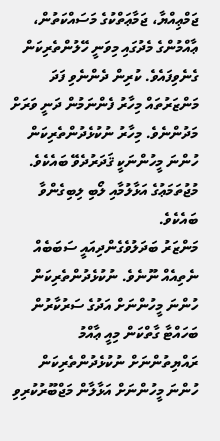ޖަމްޢިއްޔާ، ޖަމާޢަތްކުގެ މަސައްކަތުން، ޢާއްމުންގެ މެދުގައި މިވަނީ ހޭލުންތެރިކަން ގެނެވިފައެވެ. ކުރިން ދެންނެވި ފަދަ މަންޒަރުތައް މިހާރު ފެންނަމުން ދަނީ ވަރަށް މަދުންނެވެ. މިހާރު ނުކުޅެދުންތެރިކަން ހުންނަ މީހުންނަކީ ޤަދަރުދެވޭ ބައެކެވެ. މުޖުތަމަޢުގެ އަޅާލުމާއި ލޯބި ލިބިގެންވާ ބައެކެވެ.
މަންޒަރު ބަދަލުވެގެންދިއައީ ސަބަބެއް ނެތިއެއް ނޫނެވެ. ނުކުޅެދުންތެރިކަން ހުންނަ މީހުންނަށް އަދުގެ ސަރުކާރުން ބަހައްޓާ ގާތްކަން މިއީ ޢާއްމު ރައްޔިތުންނަށް ނުކުޅެދުންތެރިކަން ހުންނަ މީހުންނަށް އަޅާލާން މަޖްބޫރުކުރިވި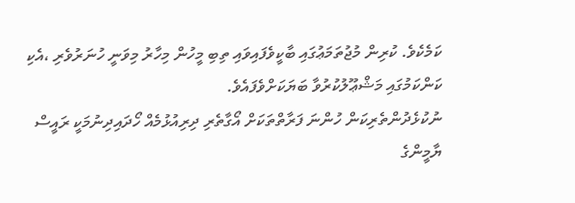ކަމެކެވެ. ކުރިން މުޖުތަމަޢުގައި ބާކީވެފައިވައި ތިބި މީހުން މިހާރު މިވަނީ ހުނަރުވެރި ،އެކި ކަންކަމުގައި މަޝްޢޫލުކުރުވާ ބަޔަކަށްވެފައެވެ.
ނުކުޅެދުންތެރިކަން ހުންނަ ފަރާތްތަކަށް އޯގާތެރި ދިރިއުޅުމެއް ހޯދައިދިނުމަކީ ރައީސް ޔާމީންގެ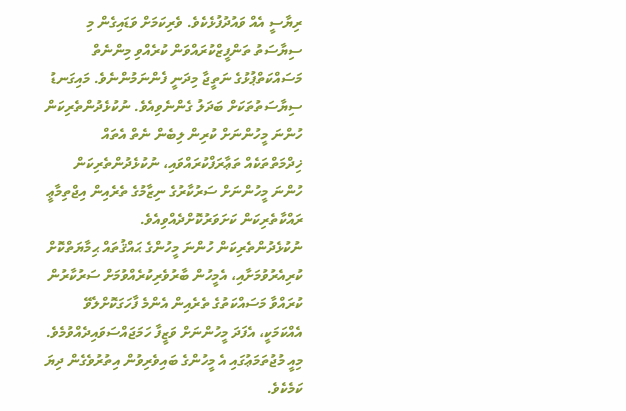ރިޔާސީ އެއް ވައުދުފުޅެކެވެ. ވެރިކަމަށް ވަޑައިގެން މި ސިޔާސަތު ތަންފީޒްކުރައްވަން ކުރެއްވި މިންނެތް މަސައްކަތްޕުޅުގެ ނަތީޖާ މިދަނީ ފެންނަމުންނެވެ. މައިގަނޑު ސިޔާސަތުތަކަށް ބަދަލު ގެންނެވިއެވެ. ނުކުޅެދުންތެރިކަން ހުންނަ މީހުންނަށް ކުރިން ލިބެން ނެތް އެތައް ޚިދްމަތްތަކެއް ތަޢާރަފްކުރައްވައި، ނުކުޅެދުންތެރިކަން ހުންނަ މީހުންނަށް ސަރުކާރުގެ ނިޒާމުގެ ތެރެއިން އިޖްތިމާޢީ ރައްކާތެރިކަން ކަށަވަރުކޮށްދެއްވިއެވެ.
ނުކުޅެދުންތެރިކަން ހުންނަ މީހުންގެ ޙައްޤުތައް ޙިމާޔަތްކޮށް ކުރިއެރުވުމަށާއި، އެމީހުން ބާރުވެރިކުރެއްވުމަށް ސަރުކާރުން ކުރައްވާ މަސައްކަތުގެ ތެރެއިން އެންމެ ފާހަގަކޮށްލެވޭ އެއްކަމަކީ، އެފަދަ މީހުންނަށް ވަޒީފާ ހަމަޖައްސަވައިދެއްވުމެވެ. މިއީ މުޖުތަމަޢުގައި އެ މީހުންގެ ބައިވެރިވުން އިތުރުވެގެން ދިޔަ ކަމެކެވެ.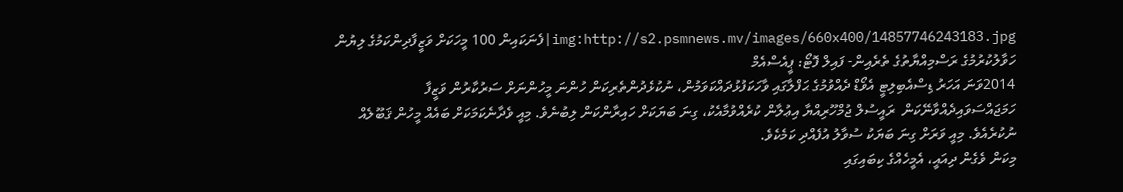img:http://s2.psmnews.mv/images/660x400/14857746243183.jpg|ފެނަކައިން 100 މީހަކަށް ވަޒީފާދިންކަމުގެ ލިޔުން ހަވާލުކުރުމުގެ ރަސްމިއްޔާތުގެ ތެރެއިން- ފައިލް ފޮޓޯ: ޕީއެސްއެމް
2014ވަނަ އަހަރު ޑިސްއެބިލިޓީ އެވޯޑް ދެއްވުމުގެ ޙަފްލާގައި ވާހަކަފުޅުދައްކަވަމުން، ނުކުޅެދުންތެރިކަން ހުންނަ މީހުންނަށް ސަރުކާރުން ވަޒީފާ ހަމަޖައްސަވައިދެއްވާނޭކަން  ރައީސުލް ޖުމްހޫރިއްޔާ އިޢުލާން ކުރެއްވުމާއެކު، ގިނަ ބަޔަކަށް ހައިރާންކަން ލިބުނެވެ. މިއީ ވެދާނެކަމަކަށް ބައެއް މީހުން ޤަބޫލެއް ނުކުރެއެވެ. މިއީ ވަރަށް ގިނަ ބަޔަކު ސުވާލު އުފެއްދި ކަމެކެވެ.
މިކަން ވެގެން ދިއައީ، އެމީހެއްގެ ކިބައިގައި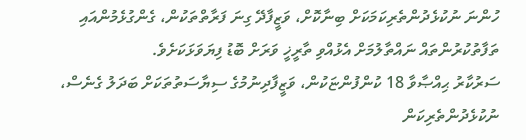ހުންނަ ނުކުޅެދުންތެރިކަމަކަށް ބިނާކޮށް، ވަޒީފާދޭ ގިނަ ފަރާތްތަކުން، ގެންގުޅެމުންއައި ތަފާތުކުރުންތައް ނައްތާލުމަށް އެޅުއްވި ތާރީޚީ ވަރަށް ބޮޑު ފިޔަވަޅަކަށެވެ.
ސަރުކާރު ޙިއްޞާވާ 18 ކުންފުންޏަކުން، ވަޒީފާދިނުމުގެ ސިޔާސަތުތަކަށް ބަދަލު ގެނެސް، ނުކުޅެދުންތެރިކަން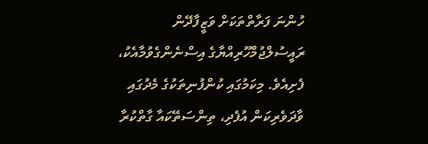ހުންނަ ފަރާތްތަކަށް ވަޒީފާދޭން ރައީސުލްޖުމްހޫރިއްޔާގެ އިސްނެންގެވުމާއެކު، ފެށިއެވެ. މިކަމުގައި ކުންފުނިތަކުގެ މެދުގައި ވާދަވެރިކަން އުފެދި، ތިންސަތޭކައާ ގާތްކުރާ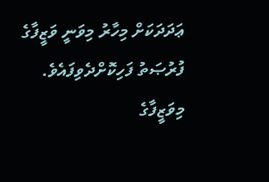ޢަދަދަކަށް މިހާރު މިވަނީ ވަޒީފާގެ ފުރުޞަތު ފަހިކޮށްދެވިފައެވެ.
މިވަޒީފާގެ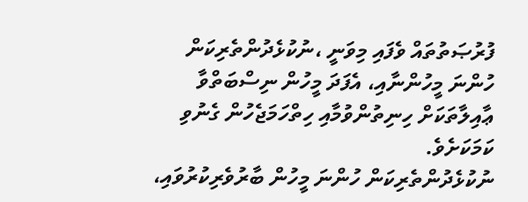ފުރުޞަތުތައް ވެފައި މިވަނީ ،ނުކުޅެދުންތެރިކަން ހުންނަ މީހުންނާއި، އެފަދަ މީހުން ނިސްބަތްވާ ޢާއިލާތަކަށް ހިނިތުންވުމާއި ހިތްހަމަޖެހުން ގެނުވި ކަމަކަށެވެ.
ނުކުޅެދުންތެރިކަން ހުންނަ މީހުން ބާރުވެރިކުރުވައި،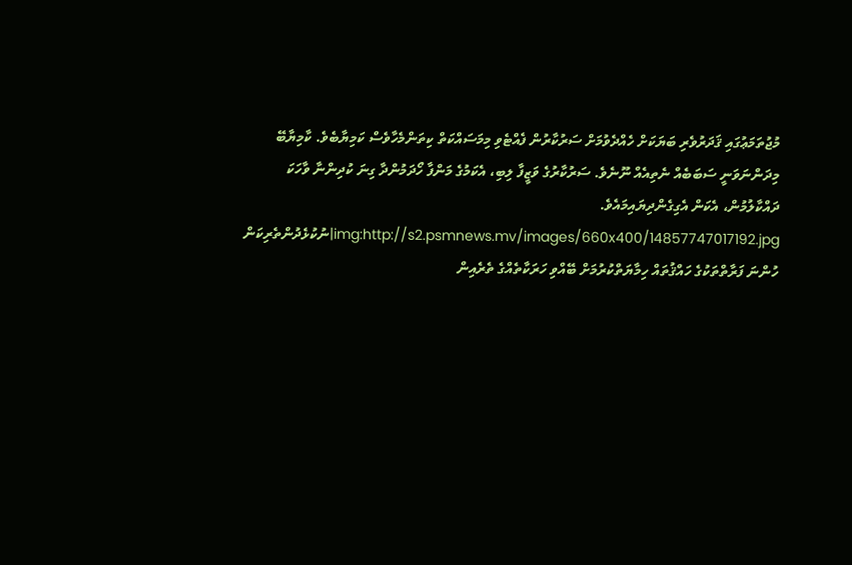މުޖުތަމަޢުގައި ޤަދަރުވެރި ބަޔަކަށް ހެއްދެވުމަށް ސަރުކާރުން ފެއްޓެވި މިމަސައްކަތް ކިތަންމެހާވެސް ކަމިޔާބެވެ. ކާމިޔާބޭ މިދަންނަވަނީ ސަބަބެއް ނެތިއެއް ނޫނެވެ. ސަރުކާރުގެ ވަޒީފާ ލިބި، އެކަމުގެ މަންފާ ހޯދަމުންދާ ގިނަ ކުދިންނާ ވާހަކަ ދައްކާލުމުން، އެކަން އެގިގެންދިޔައިމައެވެ.
img:http://s2.psmnews.mv/images/660x400/14857747017192.jpg|ނުކުޅެދުންތެރިކަން ހުންނަ ފަރާތްތަކުގެ ހައްޤުތައް ހިމާޔަތްކުރުމަށް ބޭއްވި ހަރަކާތެއްގެ ތެރެއިން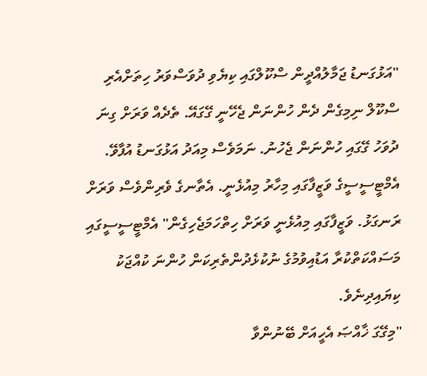"އަޅުގަނޑު ޖަމާލުއްދީން ސްކޫލްގައި ކިޔެވި ދުވަސްވަރު ހިތަށްއެރި ސްކޫލް ނިމިގެން ދެން ހުންނަން ޖެހޭނީ ގޭގައޭ. ތެދެއް ވަރަށް ގިނަ ދުވަހު ގޭގައި ހުންނަން ޖެހުނު. ނަމަވެސް މިއަދު އަޅުގަނޑު އުފާވޭ. އެމްޓީސީސީގެ ވަޒީފާގައި މިހާރު މިއުޅެނީ. އެތާނގެ ވެރިންވެސް ވަރަށް ރަނގަޅު. ވަޒީފާގައި މިއުޅެނީ ވަރަށް ހިތްހަމަޖެހިގެން" އެމްޓީސީސީގައި މަސައްކަތްކުރާ އަޑުއިވުމުގެ ނުކުޅެދުންތެރިކަން ހުންނަ ކުއްޖަކު ކިޔައިދިނެވެ.
"މިގޭގަ ޚާއްޞަ އެހީއަށް ބޭނުންވާ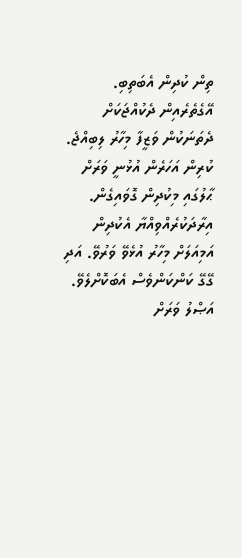ތިން ކުދިން އެބަތިބި. އޭގެތެރެއިން ދެކުއްޖަކަށް ދެތަނަކުން ވަޒީފާ މިހާރު ލިބިއްޖެ. ކުރިން އަހަރެން އުޅުނީ ވަރަށް ޙާލުގައި މިކުދިން ގޮވައިގެން. އިރާދަކުރެއްވިއްޔާ އެކުދިން އަމިއަލަށް މިހާރު އުޅެވޭ ވަރުވޭ. އަދި ގޭގޭ ކަންކަންވެސް އެބަކޮށްލެވޭ. އަޞްލު ވަރަށް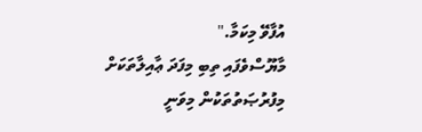އުފާވޭ މިކަމާ."
މާޔޫސްވެފައި ތިބި މިފަދަ ޢާއިލާތަކަށް މިފުރުޞަތުތަކުން މިވަނީ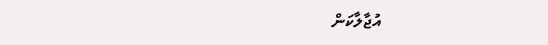އުޖާލާކަން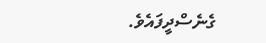ގެނެސްދީފައެވެ.